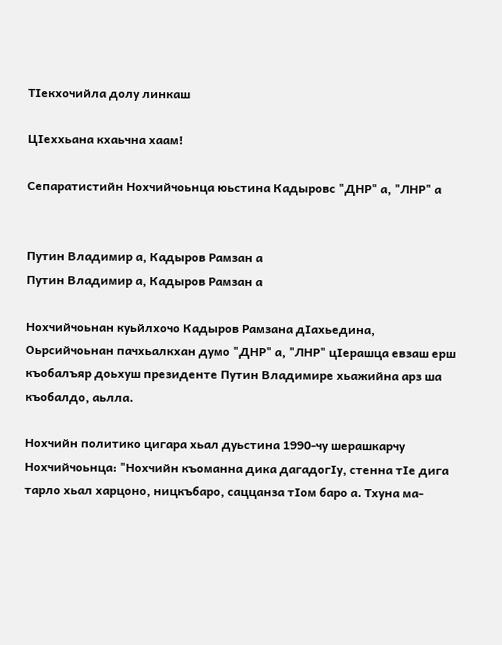ТIекхочийла долу линкаш

ЦIеххьана кхаьчна хаам!

Сепаратистийн Нохчийчоьнца юьстина Кадыровс "ДНР" а, "ЛНР" а


Путин Владимир а, Кадыров Рамзан а
Путин Владимир а, Кадыров Рамзан а

Нохчийчоьнан куьйлхочо Кадыров Рамзана дIахьедина, Оьрсийчоьнан пачхьалкхан думо "ДНР" а, "ЛНР" цIерашца евзаш ерш къобалъяр доьхуш президенте Путин Владимире хьажийна арз ша къобалдо, аьлла.

Нохчийн политико цигара хьал дуьстина 1990-чу шерашкарчу Нохчийчоьнца: "Нохчийн къоманна дика дагадогIу, стенна тIе дига тарло хьал харцоно, ницкъбаро, саццанза тIом баро а. Тхуна ма-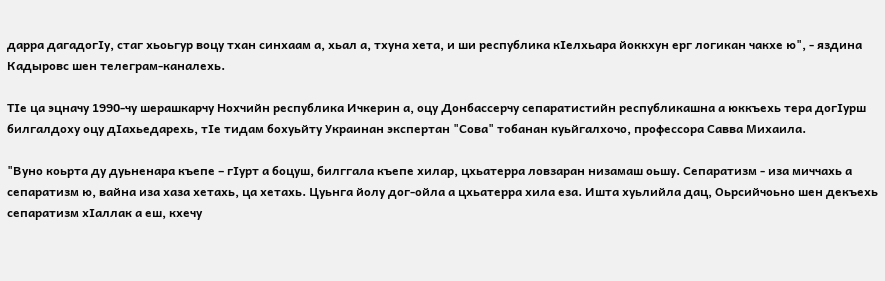дарра дагадогIу, стаг хьоьгур воцу тхан синхаам а, хьал а, тхуна хета, и ши республика кIелхьара йоккхун ерг логикан чакхе ю", - яздина Кадыровс шен телеграм-каналехь.

ТIе ца эцначу 1990-чу шерашкарчу Нохчийн республика Ичкерин а, оцу Донбассерчу сепаратистийн республикашна а юккъехь тера догIурш билгалдоху оцу дIахьедарехь, тIе тидам бохуьйту Украинан экспертан "Сова" тобанан куьйгалхочо, профессора Савва Михаила.

"Вуно коьрта ду дуьненара къепе – гIурт а боцуш, билггала къепе хилар, цхьатерра ловзаран низамаш оьшу. Сепаратизм - иза миччахь а сепаратизм ю, вайна иза хаза хетахь, ца хетахь. Цуьнга йолу дог-ойла а цхьатерра хила еза. Ишта хуьлийла дац, Оьрсийчоьно шен декъехь сепаратизм хIаллак а еш, кхечу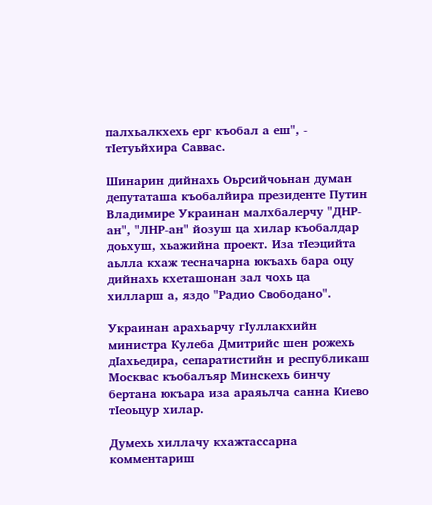палхьалкхехь ерг къобал а еш", - тIетуьйхира Саввас.

Шинарин дийнахь Оьрсийчоьнан думан депутаташа къобалйира президенте Путин Владимире Украинан малхбалерчу "ДНР-ан", "ЛНР-ан" йозуш ца хилар къобалдар доьхуш, хьажийна проект. Иза тIеэцийта аьлла кхаж тесначарна юкъахь бара оцу дийнахь кхеташонан зал чохь ца хилларш а, яздо "Радио Свободано".

Украинан арахьарчу гIуллакхийн министра Кулеба Дмитрийс шен рожехь дIахьедира, сепаратистийн и республикаш Москвас къобалъяр Минскехь бинчу бертана юкъара иза араяьлча санна Киево тIеоьцур хилар.

Думехь хиллачу кхажтассарна комментариш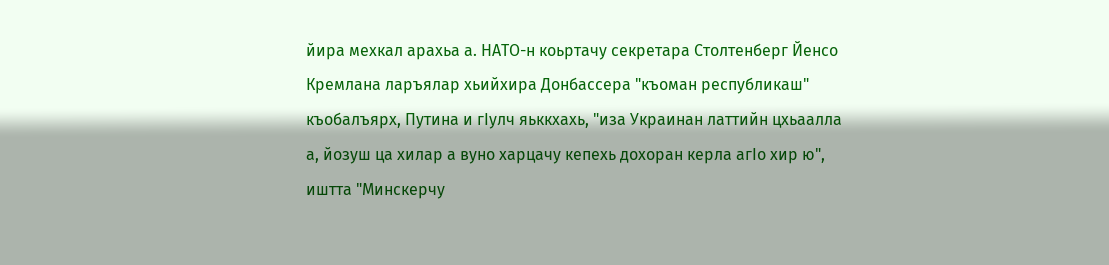йира мехкал арахьа а. НАТО-н коьртачу секретара Столтенберг Йенсо Кремлана ларъялар хьийхира Донбассера "къоман республикаш" къобалъярх, Путина и гIулч яьккхахь, "иза Украинан латтийн цхьаалла а, йозуш ца хилар а вуно харцачу кепехь дохоран керла агIо хир ю", иштта "Минскерчу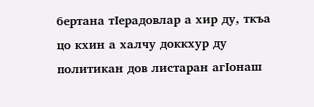бертана тIерадовлар а хир ду, ткъа цо кхин а халчу доккхур ду политикан дов листаран агIонаш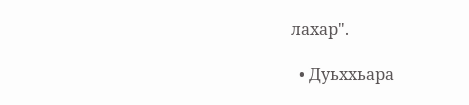лахар".

  • Дуьххьара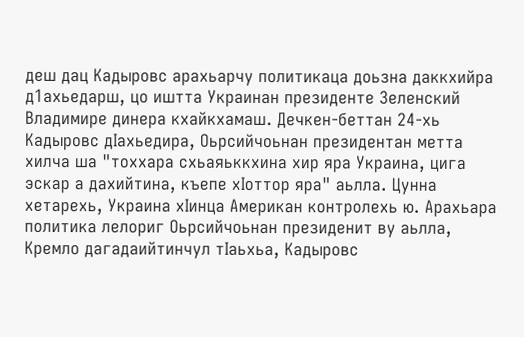деш дац Кадыровс арахьарчу политикаца доьзна даккхийра д1ахьедарш, цо иштта Украинан президенте Зеленский Владимире динера кхайкхамаш. Дечкен-беттан 24-хь Кадыровс дIахьедира, Оьрсийчоьнан президентан метта хилча ша "тоххара схьаяьккхина хир яра Украина, цига эскар а дахийтина, къепе хIоттор яра" аьлла. Цунна хетарехь, Украина хIинца Американ контролехь ю. Арахьара политика лелориг Оьрсийчоьнан президенит ву аьлла, Кремло дагадаийтинчул тIаьхьа, Кадыровс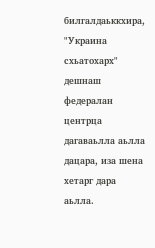билгалдаьккхира, "Украина схьатохарх" дешнаш федералан центрца дагаваьлла аьлла дацара, иза шена хетарг дара аьлла.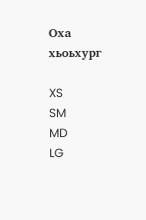Оха хьоьхург

XS
SM
MD
LG